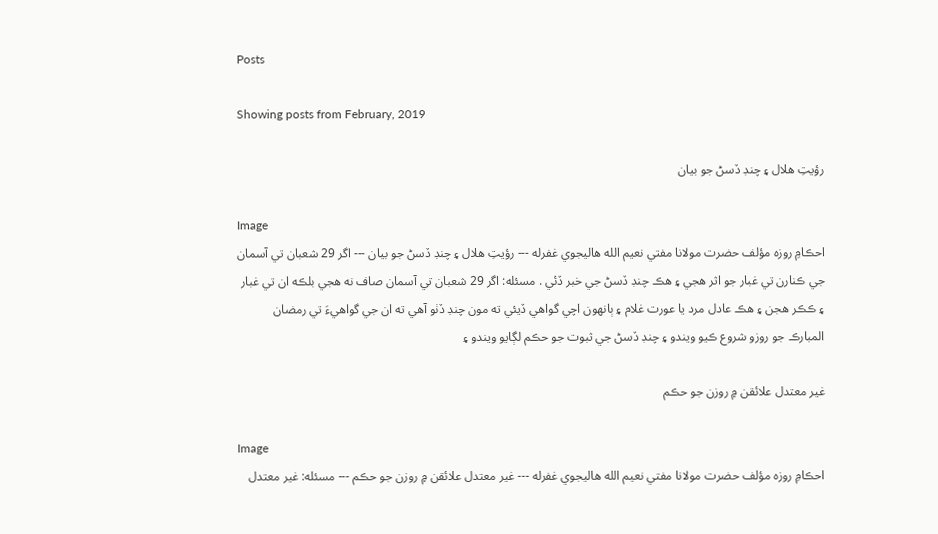Posts

Showing posts from February, 2019

رؤيتِ هلال ۽ چنڊ ڏسڻ جو بيان

Image
احڪامِ روزه مؤلف حضرت مولانا مفتي نعيم الله هاليجوي غفرله --- رؤيتِ هلال ۽ چنڊ ڏسڻ جو بيان --- اگر 29 شعبان تي آسمان جي ڪنارن تي غبار جو اثر هجي ۽ هڪ چنڊ ڏسڻ جي خبر ڏئي . مسئله: اگر 29 شعبان تي آسمان صاف نه هجي بلڪه ان تي غبار ۽ ڪڪر هجن ۽ هڪ عادل مرد يا عورت غلام ۽ ٻانهون اچي گواهي ڏيئي ته مون چنڊ ڏٺو آهي ته ان جي گواهيءَ تي رمضان المبارڪ جو روزو شروع ڪيو ويندو ۽ چنڊ ڏسڻ جي ثبوت جو حڪم لڳايو ويندو ۽

غير معتدل علائقن ۾ روزن جو حڪم

Image
احڪامِ روزه مؤلف حضرت مولانا مفتي نعيم الله هاليجوي غفرله --- غير معتدل علائقن ۾ روزن جو حڪم --- مسئله: غير معتدل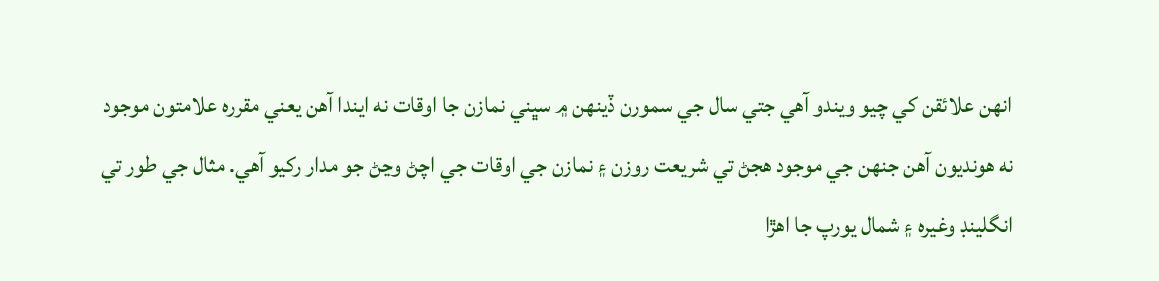انهن علائقن کي چيو ويندو آهي جتي سال جي سمورن ڏينهن ۾ سڀني نمازن جا اوقات نه ايندا آهن يعني مقرره علامتون موجود نه هونديون آهن جنهن جي موجود هجڻ تي شريعت روزن ۽ نمازن جي اوقات جي اچڻ وڃڻ جو مدار رکيو آهي. مثال جي طور تي انگلينڊ وغيره ۽ شمال يورپ جا اهڙا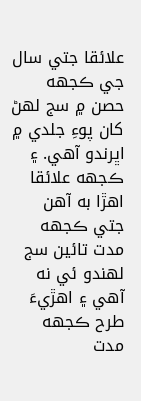علائقا جتي سال جي ڪجهه حصن ۾ سج لهڻ کان پوءِ جلدي ۾ اڀرندو آهي. ۽ ڪجهه علائقا اهڙا به آهن جتي ڪجهه مدت تائين سج لهندو ئي نه آهي ۽ اهڙيءَ طرح ڪجهه مدت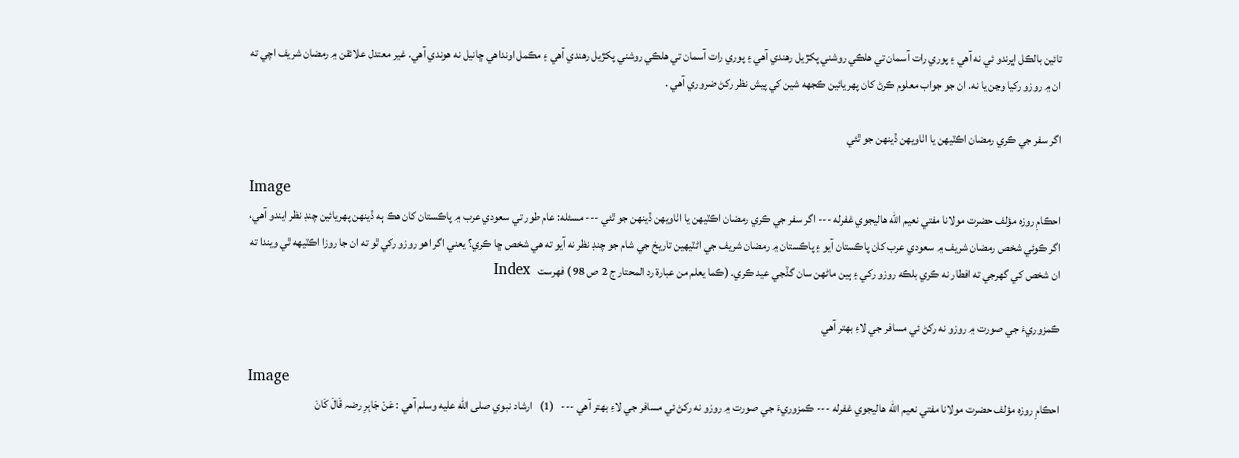تائين بالڪل اڀرندو ئي نه آهي ۽ پوري رات آسمان تي هلڪي روشني پکڙيل رهندي آهي ۽ پوري رات آسمان تي هلڪي روشني پکڙيل رهندي آهي ۽ مڪمل اونداهي ڇانيل نه هوندي آهي. غير معتدل علائقن ۾ رمضان شريف اچي ته ان ۾ روزو رکيا وڃن يا نه. ان جو جواب معلوم ڪرڻ کان پهريائين ڪجهه شين کي پيش نظر رکڻ ضروري آهي .

اگر سفر جي ڪري رمضان اڪٽيهن يا اٺاويهن ڏينهن جو ٿئي

Image
احڪامِ روزه مؤلف حضرت مولانا مفتي نعيم الله هاليجوي غفرله --- اگر سفر جي ڪري رمضان اڪٽيهن يا اٺاويهن ڏينهن جو ٿئي --- مسئله: عام طور تي سعودي عرب ۾ پاڪستان کان هڪ ٻه ڏينهن پهريائين چنڊ نظر ايندو آهي، اگر ڪوئي شخص رمضان شريف ۾ سعودي عرب کان پاڪستان آيو ۽ پاڪستان ۾ رمضان شريف جي اڻٽيهين تاريخ جي شام جو چنڊ نظر نه آيو ته هي شخص ڇا ڪري؟ يعني اگر اهو روزو رکي ٿو ته ان جا روزا اڪٽيهه ٿي ويندا ته ان شخص کي گهرجي ته افطار نه ڪري بلڪه روزو رکي ۽ ٻين ماڻهن سان گڏجي عيد ڪري. (ڪما يعلم من عبارة رد المحتار ج 2 ص 98 ) فهرست   Index

ڪمزوريءَ جي صورت ۾ روزو نه رکڻ ئي مسافر جي لاءِ بهتر آهي

Image
احڪامِ روزه مؤلف حضرت مولانا مفتي نعيم الله هاليجوي غفرله --- ڪمزوريءَ جي صورت ۾ روزو نه رکڻ ئي مسافر جي لاءِ بهتر آهي ---   (1)   ارشاد نبوي صلى الله عليه وسلم آهي : عَنْ جَابِرِ رضہ قَالَ كَانَ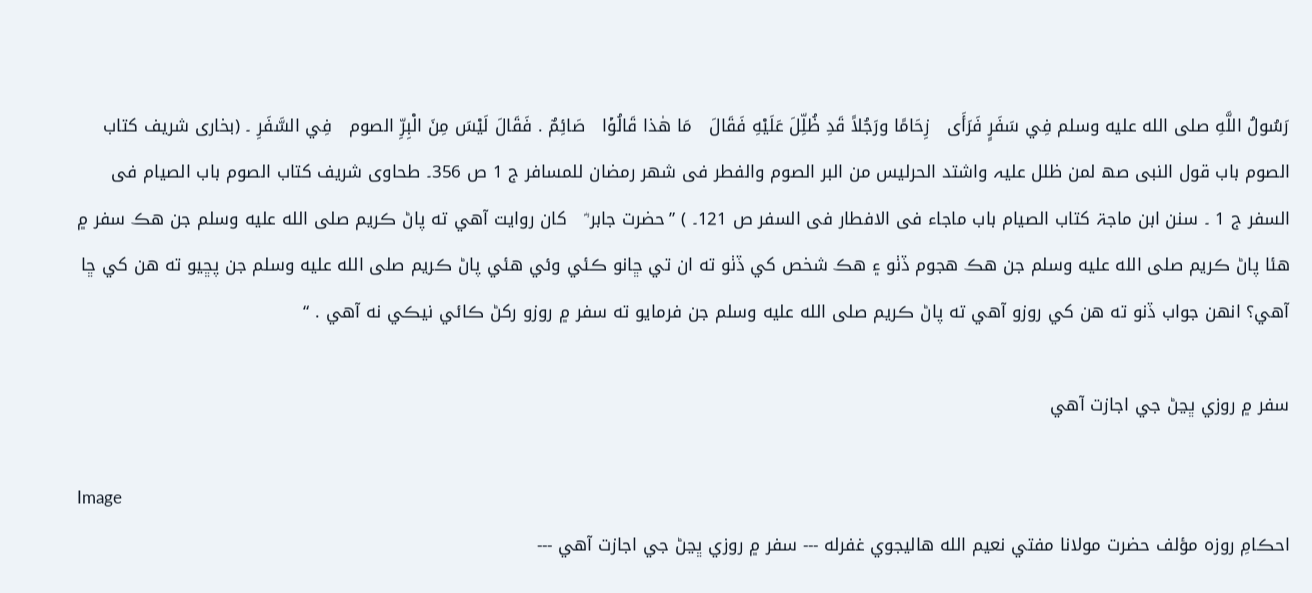رَسُولُ اللَّهِ صلى الله عليه وسلم فِي سَفَرٍ فَرَأَى   زِحَامًا ورَجُلاً قَدِ ظُلِّلَ عَلَيْهِ فَقَالَ   مَا ھٰذا قَالُوۡا   صَائِمٌ . فَقَالَ لَيْسَ مِنَ الْبِرِّ الصوم   فِي السَّفَرِ ۔ (بخاری شریف کتاب الصوم باب قول النبی صھ لمن ظلل علیہ واشتد الحرلیس من البر الصوم والفطر فی شھر رمضان للمسافر ج 1 ص 356۔ طحاوی شریف کتاب الصوم باب الصیام فی السفر ج 1 ۔ سنن ابن ماجۃ کتاب الصیام باب ماجاء فی الافطار فی السفر ص 121۔ ) ”حضرت جابر ؓ   کان روايت آهي ته پاڻ ڪريم صلى الله عليه وسلم جن هڪ سفر ۾ هئا پاڻ ڪريم صلى الله عليه وسلم جن هڪ هجوم ڏٺو ۽ هڪ شخص کي ڏٺو ته ان تي ڇانو ڪئي وئي هئي پاڻ ڪريم صلى الله عليه وسلم جن پڇيو ته هن کي ڇا آهي؟ انهن جواب ڏنو ته هن کي روزو آهي ته پاڻ ڪريم صلى الله عليه وسلم جن فرمايو ته سفر ۾ روزو رکڻ ڪائي نيڪي نه آهي . “

سفر ۾ روزي ڀڃڻ جي اجازت آهي

Image
احڪامِ روزه مؤلف حضرت مولانا مفتي نعيم الله هاليجوي غفرله --- سفر ۾ روزي ڀڃڻ جي اجازت آهي ---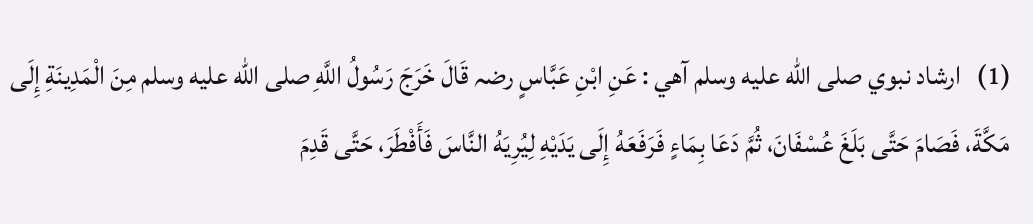(1)   ارشاد نبوي صلى الله عليه وسلم آهي : عَنِ ابْنِ عَبَّاسٍ رضہ قَالَ خَرَجَ رَسُولُ اللَّهِ صلى الله عليه وسلم مِنَ الْمَدِينَةِ إِلَى مَكَّةَ، فَصَامَ حَتَّى بَلَغَ عُسْفَانَ، ثُمَّ دَعَا بِمَاءٍ فَرَفَعَهُ إِلَى يَدَيْهِ لِيُرِيَهُ النَّاسَ فَأَفْطَرَ، حَتَّى قَدِمَ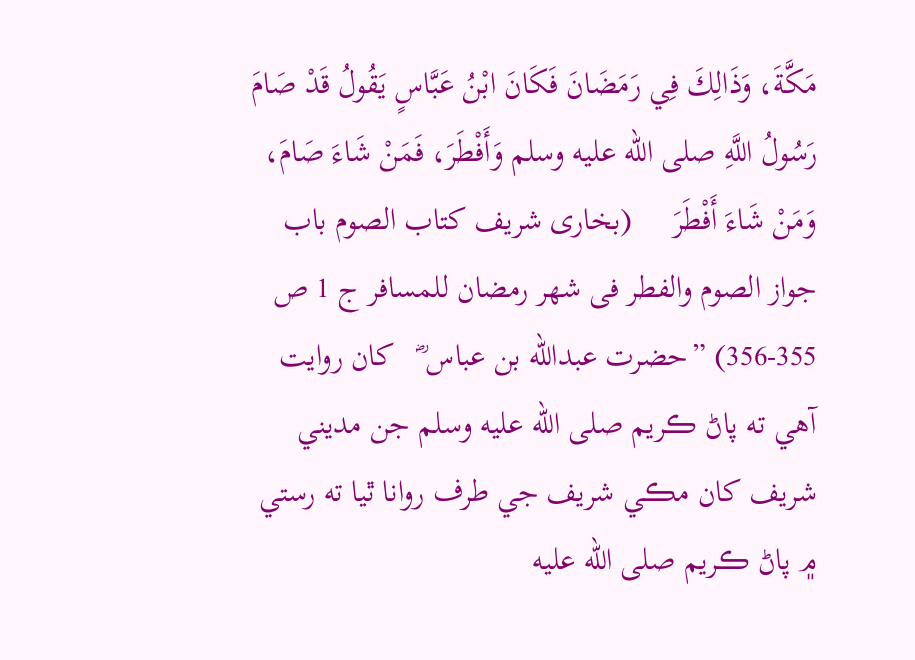مَكَّةَ، وَذَالِكَ فِي رَمَضَانَ فَكَانَ ابْنُ عَبَّاسٍ يَقُولُ قَدْ صَامَ رَسُولُ اللَّهِ صلى الله عليه وسلم وَأَفْطَرَ، فَمَنْ شَاءَ صَامَ، وَمَنْ شَاءَ أَفْطَرَ     (بخاری شریف کتاب الصوم باب جواز الصوم والفطر فی شھر رمضان للمسافر ج 1 ص 355-356) ”حضرت عبدالله بن عباس ؓ   کان روايت آهي ته پاڻ ڪريم صلى الله عليه وسلم جن مديني شريف کان مڪي شريف جي طرف روانا ٿيا ته رستي ۾ پاڻ ڪريم صلى الله عليه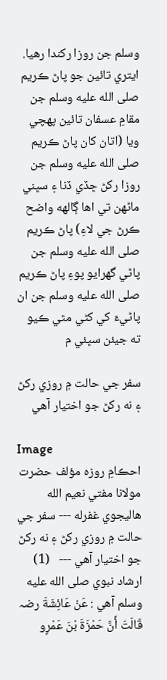وسلم جن روزا رکندا رهيا. ايتري تائين جو پاڻ ڪريم صلى الله عليه وسلم جن مقامِ عسفان تائين پهچي ويا (اتان کان پاڻ ڪريم صلى الله عليه وسلم جن روزا رکڻ ڇڏي ڏنا ۽ سڀني ماڻهن تي اها ڳالهه واضح ڪرڻ جي لاءِ) پاڻ ڪريم صلى الله عليه وسلم جن پاڻي گهرايو پوءِ پاڻ ڪريم صلى الله عليه وسلم جن ان پاڻيءَ کي کڻي مٿي ڪيو ته جيئن سڀئي م

سفر جي حالت ۾ روزي رکڻ ۽ نه رکڻ جو اختيار آهي

Image
احڪامِ روزه مؤلف حضرت مولانا مفتي نعيم الله هاليجوي غفرله --- سفر جي حالت ۾ روزي رکڻ ۽ نه رکڻ جو اختيار آهي ---   (1)   ارشاد نبوي صلى الله عليه وسلم آهي : عَنْ عَائِشَةَ رضہ قَالَتَ أَنَّ حَمْزَةَ بْنَ عَمْرٍو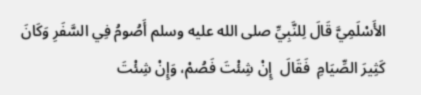الأَسْلَمِيَّ قَالَ لِلنَّبِيِّ صلى الله عليه وسلم أَصُومُ فِي السَّفَرِ وَكَانَ كَثِيرَ الصِّيَامِ  فَقَالَ  إِنْ شِئْتَ فَصُمْ، وَإِنْ شِئْتَ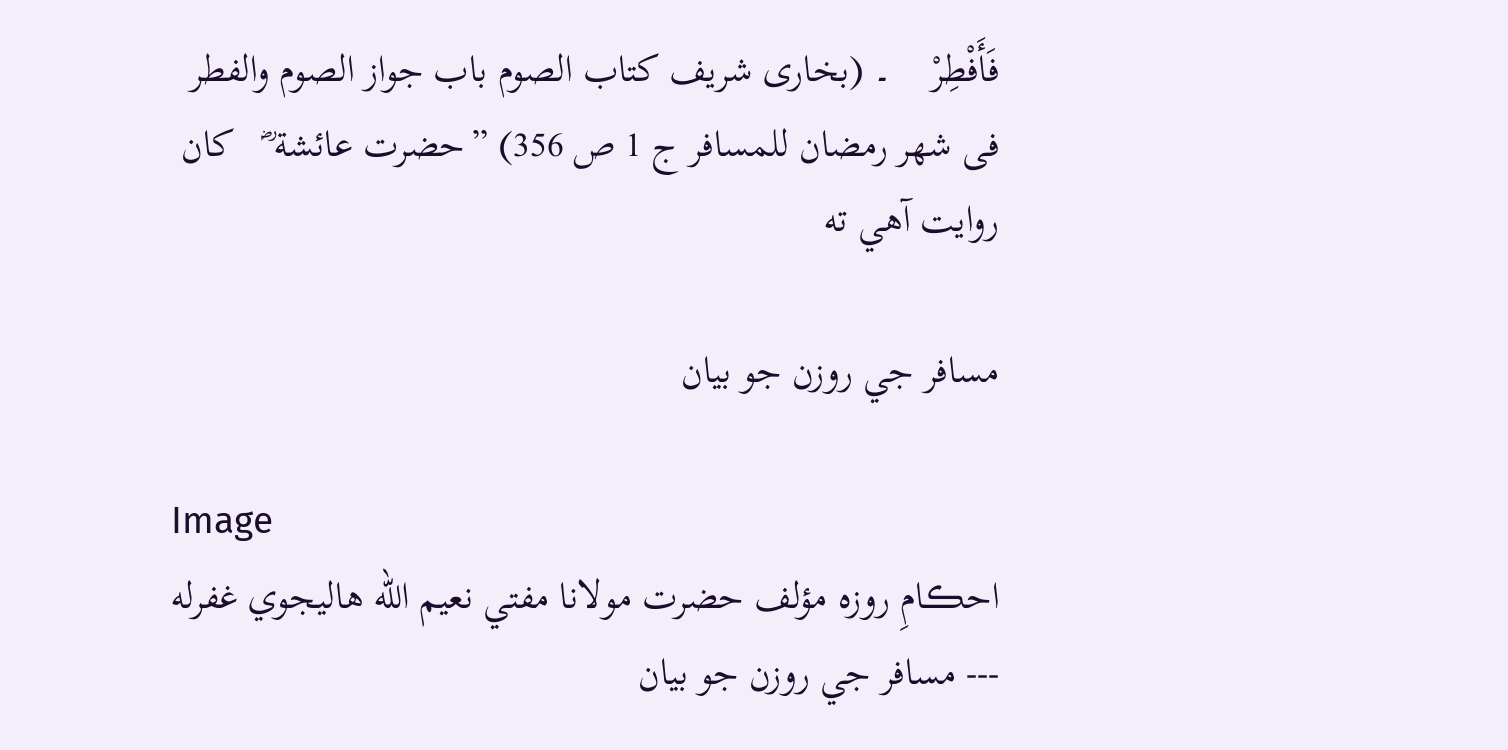فَأَفْطِرْ    ۔ (بخاری شریف کتاب الصوم باب جواز الصوم والفطر فی شھر رمضان للمسافر ج 1 ص 356) ”حضرت عائشة ؓ   کان روايت آهي ته

مسافر جي روزن جو بيان

Image
احڪامِ روزه مؤلف حضرت مولانا مفتي نعيم الله هاليجوي غفرله --- مسافر جي روزن جو بيان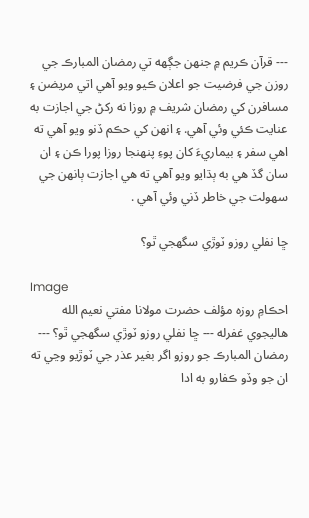--- قرآن ڪريم ۾ جنهن جڳهه تي رمضان المبارڪ جي روزن جي فرضيت جو اعلان ڪيو ويو آهي اتي مريضن ۽ مسافرن کي رمضان شريف ۾ روزا نه رکڻ جي اجازت به عنايت ڪئي وئي آهي. ۽ انهن کي حڪم ڏنو ويو آهي ته اهي سفر ۽ بيماريءَ کان پوءِ پنهنجا روزا پورا ڪن ۽ ان سان گڏ هي به ٻڌايو ويو آهي ته هي اجازت ٻانهن جي سهولت جي خاطر ڏني وئي آهي .

ڇا نفلي روزو ٽوڙي سگهجي ٿو؟

Image
احڪامِ روزه مؤلف حضرت مولانا مفتي نعيم الله هاليجوي غفرله --- ڇا نفلي روزو ٽوڙي سگهجي ٿو؟ --- رمضان المبارڪ جو روزو اگر بغير عذر جي ٽوڙيو وڃي ته ان جو وڏو ڪفارو به ادا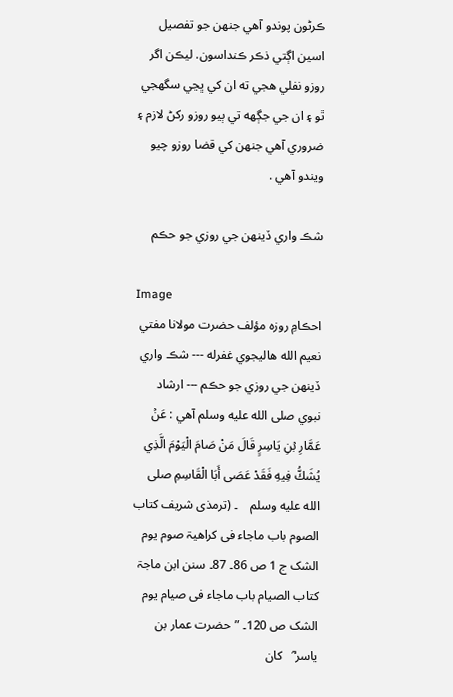ڪرڻون پوندو آهي جنهن جو تفصيل اسين اڳتي ذڪر ڪنداسون. ليڪن اگر روزو نفلي هجي ته ان کي ڀڃي سگهجي ٿو ۽ ان جي جڳهه تي ٻيو روزو رکڻ لازم ۽ ضروري آهي جنهن کي قضا روزو چيو ويندو آهي .

شڪ واري ڏينهن جي روزي جو حڪم

Image
احڪامِ روزه مؤلف حضرت مولانا مفتي نعيم الله هاليجوي غفرله --- شڪ واري ڏينهن جي روزي جو حڪم --- ارشاد نبوي صلى الله عليه وسلم آهي : عَنۡ عَمَّارِ بۡنِ یَاسِرٍ قَالَ مَنْ صَامَ الْيَوْمَ الَّذِي يُشَكُّ فِيهِ فَقَدْ عَصَى أَبَا الْقَاسِمِ صلى الله عليه وسلم    ۔ (ترمذی شریف کتاب الصوم باب ماجاء فی کراھیۃ صوم یوم الشک ج 1 ص 86۔ 87۔ سنن ابن ماجۃ کتاب الصیام باب ماجاء فی صیام یوم الشک ص 120۔ ”حضرت عمار بن ياسر ؓ   کان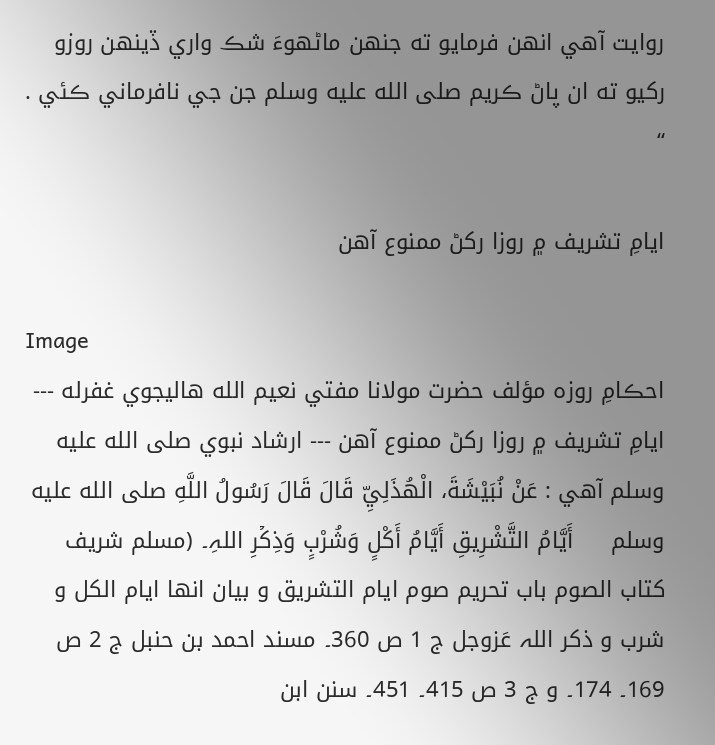روايت آهي انهن فرمايو ته جنهن ماڻهوءَ شڪ واري ڏينهن روزو رکيو ته ان پاڻ ڪريم صلى الله عليه وسلم جن جي نافرماني ڪئي . “

ايامِ تشريف ۾ روزا رکڻ ممنوع آهن

Image
احڪامِ روزه مؤلف حضرت مولانا مفتي نعيم الله هاليجوي غفرله --- ايامِ تشريف ۾ روزا رکڻ ممنوع آهن --- ارشاد نبوي صلى الله عليه وسلم آهي : عَنْ نُبَيْشَةَ، الْهُذَلِيِّ قَالَ قَالَ رَسُولُ اللَّهِ صلى الله عليه وسلم     أَيَّامُ التَّشْرِيقِ أَيَّامُ أَكْلٍ وَشُرْبٍ وَذِکۡرِ اللہِ۔ (مسلم شریف کتاب الصوم باب تحریم صوم ایام التشریق و بیان انھا ایام الکل و شرب و ذکر اللہ عَزوجل ج 1 ص 360۔ مسند احمد بن حنبل ج 2 ص 169۔ 174۔ و ج 3 ص 415۔ 451۔ سنن ابن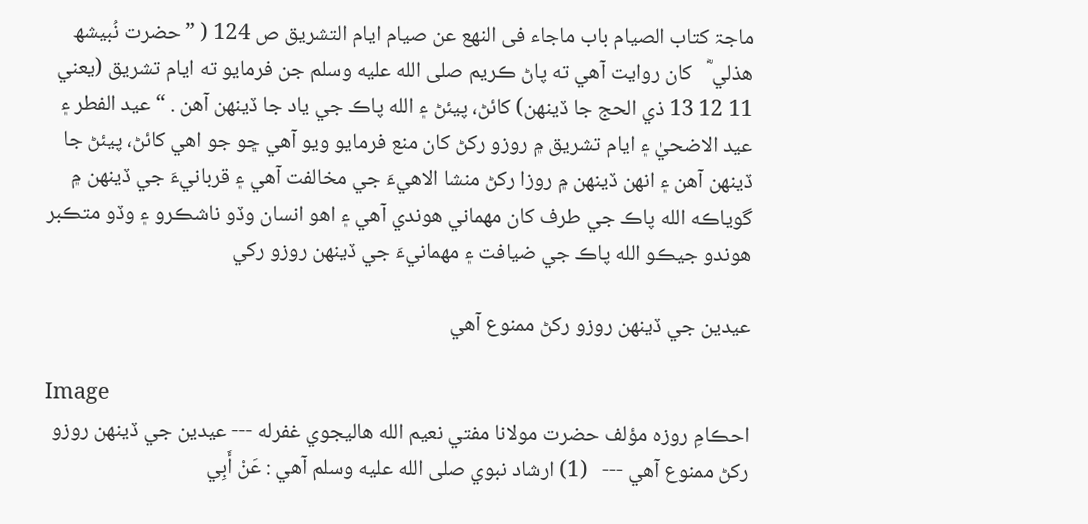ماجۃ کتاب الصیام باب ماجاء فی النھع عن صیام ایام التشریق ص 124 ( ” حضرت نُبيشھ هذلي ؓ   کان روايت آهي ته پاڻ ڪريم صلى الله عليه وسلم جن فرمايو ته ايام تشريق (يعني 11 12 13 ذي الحج جا ڏينهن) کائڻ، پيئڻ ۽ الله پاڪ جي ياد جا ڏينهن آهن . “ عيد الفطر ۽ عيد الاضحيٰ ۽ ايام تشريق ۾ روزو رکڻ کان منع فرمايو ويو آهي ڇو جو اهي کائڻ، پيئڻ جا ڏينهن آهن ۽ انهن ڏينهن ۾ روزا رکڻ منشا الاهيءَ جي مخالفت آهي ۽ قربانيءَ جي ڏينهن ۾ گوياڪه الله پاڪ جي طرف کان مهماني هوندي آهي ۽ اهو انسان وڏو ناشڪرو ۽ وڏو متڪبر هوندو جيڪو الله پاڪ جي ضيافت ۽ مهمانيءَ جي ڏينهن روزو رکي

عيدين جي ڏينهن روزو رکڻ ممنوع آهي

Image
احڪامِ روزه مؤلف حضرت مولانا مفتي نعيم الله هاليجوي غفرله --- عيدين جي ڏينهن روزو رکڻ ممنوع آهي ---   (1) ارشاد نبوي صلى الله عليه وسلم آهي : عَنْ أَبِي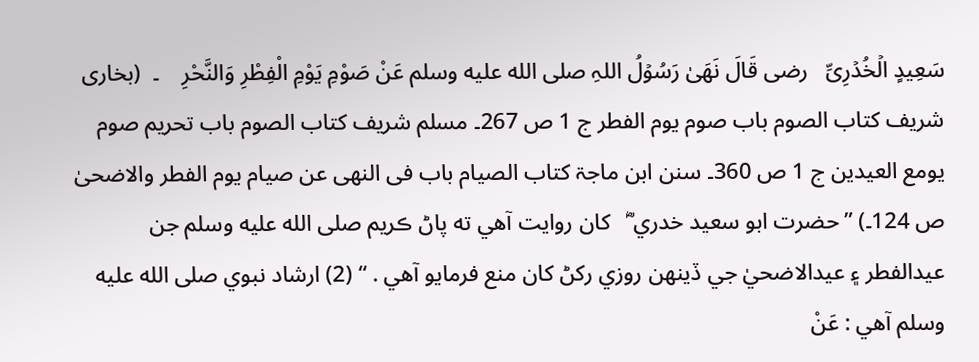سَعِيدٍ الۡخُدۡرِیِّ   رضی قَالَ نَهَىٰ رَسُوۡلُ اللہِ صلى الله عليه وسلم عَنْ صَوْمِ يَوْمِ الْفِطْرِ وَالنَّحْرِ    ۔  (بخاری شریف کتاب الصوم باب صوم یوم الفطر ج 1 ص 267۔ مسلم شریف کتاب الصوم باب تحریم صوم یومع العیدین ج 1 ص 360۔ سنن ابن ماجۃ کتاب الصیام باب فی النھی عن صیام یوم الفطر والاضحیٰ ص 124۔) ”حضرت ابو سعيد خدري ؓ   کان روايت آهي ته پاڻ ڪريم صلى الله عليه وسلم جن عيدالفطر ۽ عيدالاضحيٰ جي ڏينهن روزي رکڻ کان منع فرمايو آهي . “ (2) ارشاد نبوي صلى الله عليه وسلم آهي : عَنْ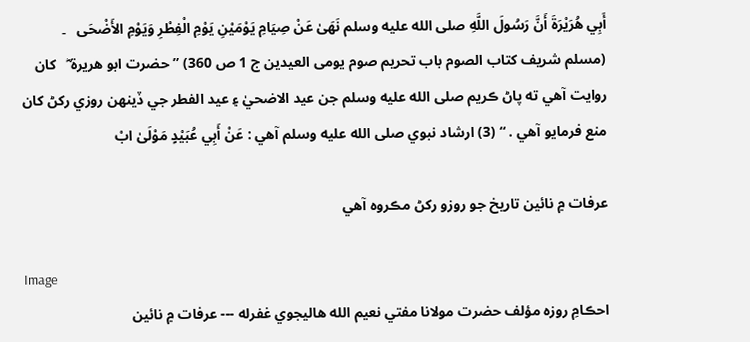أَبِي هُرَيْرَةَ أَنَّ رَسُولَ اللَّهِ صلى الله عليه وسلم نَهَىٰ عَنْ صِيَامِ يَوْمَيْنِ يَوْمِ الْفِطْرِ وَيَوْمِ الأَضْحَى   ۔  (مسلم شریف کتاب الصوم باب تحریم صوم یومی العیدین ج 1 ص 360) ”حضرت ابو هريرة ؓ   کان روايت آهي ته پاڻ ڪريم صلى الله عليه وسلم جن عيد الاضحيٰ ۽ عيد الفطر جي ڏينهن روزي رکڻ کان منع فرمايو آهي . “ (3) ارشاد نبوي صلى الله عليه وسلم آهي : عَنْ أَبِي عُبَيْدٍ مَوْلَىٰ ابْ

عرفات ۾ نائين تاريخ جو روزو رکڻ مڪروه آهي

Image
احڪامِ روزه مؤلف حضرت مولانا مفتي نعيم الله هاليجوي غفرله --- عرفات ۾ نائين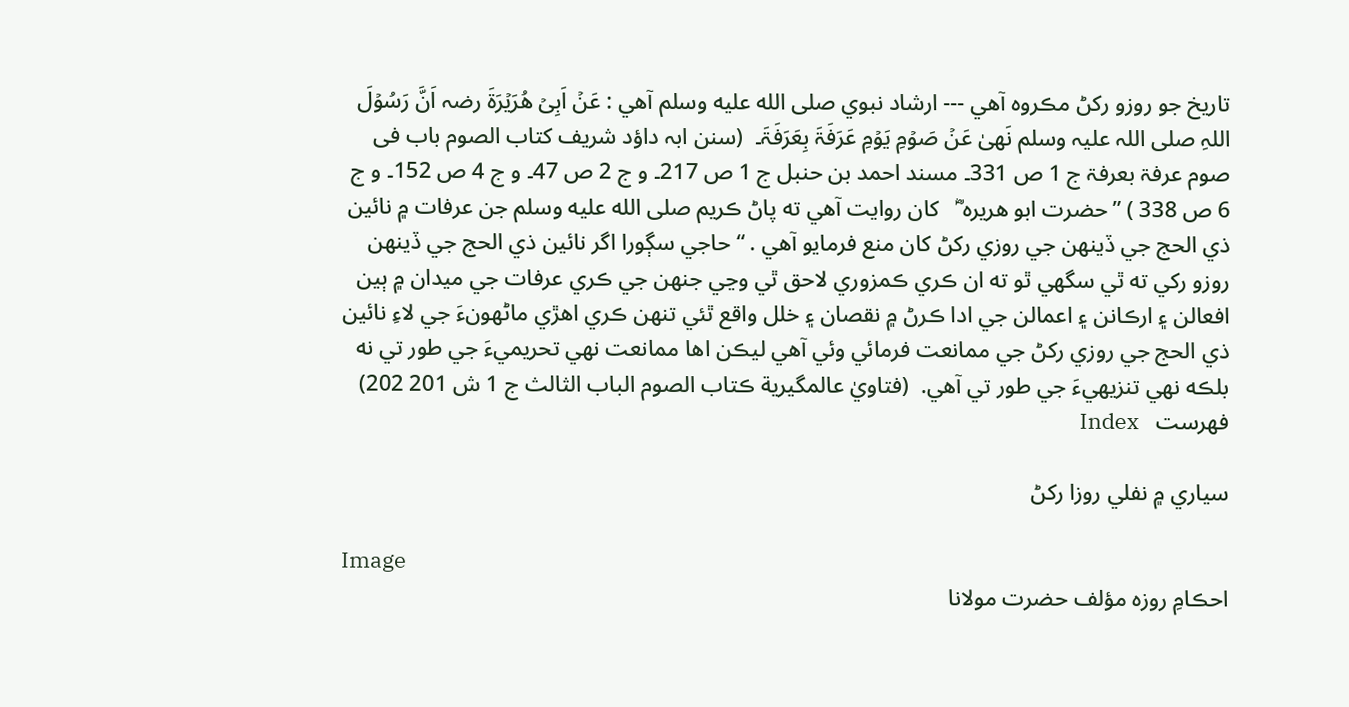تاريخ جو روزو رکڻ مڪروه آهي --- ارشاد نبوي صلى الله عليه وسلم آهي : عَنۡ اَبِیۡ ھُرَیۡرَۃَ رضہ اَنَّ رَسُوۡلَ اللہِ صلی اللہ علیہ وسلم نَھیٰ عَنۡ صَوۡمِ یَوۡمِ عَرَفَۃَ بِعَرَفَۃَ۔  (سنن ابہ داؤد شریف کتاب الصوم باب فی صوم عرفۃ بعرفۃ ج 1 ص 331۔ مسند احمد بن حنبل ج 1 ص 217۔ و ج 2 ص 47۔ و ج 4 ص 152۔ و ج 6 ص 338 ) ”حضرت ابو هريره ؓ   کان روايت آهي ته پاڻ ڪريم صلى الله عليه وسلم جن عرفات ۾ نائين ذي الحج جي ڏينهن جي روزي رکڻ کان منع فرمايو آهي . “ حاجي سڳورا اگر نائين ذي الحج جي ڏينهن روزو رکي ته ٿي سگهي ٿو ته ان ڪري ڪمزوري لاحق ٿي وڃي جنهن جي ڪري عرفات جي ميدان ۾ ٻين افعالن ۽ ارڪانن ۽ اعمالن جي ادا ڪرڻ ۾ نقصان ۽ خلل واقع ٿئي تنهن ڪري اهڙي ماڻهونءَ جي لاءِ نائين ذي الحج جي روزي رکڻ جي ممانعت فرمائي وئي آهي ليڪن اها ممانعت نهي تحريميءَ جي طور تي نه بلڪه نهي تنزيهيءَ جي طور تي آهي.  (فتاويٰ عالمگيرية ڪتاب الصوم الباب الثالث ج 1 ش 201 202) فهرست   Index

سياري ۾ نفلي روزا رکڻ

Image
احڪامِ روزه مؤلف حضرت مولانا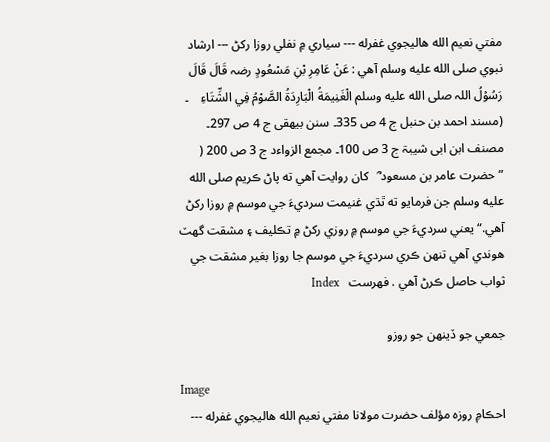مفتي نعيم الله هاليجوي غفرله --- سياري ۾ نفلي روزا رکڻ --- ارشاد نبوي صلى الله عليه وسلم آهي : عَنْ عَامِرِ بْنِ مَسْعُودٍ رضہ قَالَ قَالَ رَسُوۡلُ اللہ صلى الله عليه وسلم الْغَنِيمَةُ الْبَارِدَةُ الصَّوْمُ فِي الشِّتَاءِ    ۔  (مسند احمد بن حنبل ج 4 ص 335۔ سنن بیھقی ج 4 ص 297۔ مصنف ابن ابی شیبۃ ج 3 ص 100۔ مجمع الزواءد ج 3 ص 200 ( ”حضرت عامر بن مسعود ؓ   کان روايت آهي ته پاڻ ڪريم صلى الله عليه وسلم جن فرمايو ته ٿڌي غنيمت سرديءَ جي موسم ۾ روزا رکڻ آهي.“ يعني سرديءَ جي موسم ۾ روزي رکڻ ۾ تڪليف ۽ مشقت گهٽ هوندي آهي تنهن ڪري سرديءَ جي موسم جا روزا بغير مشقت جي ثواب حاصل ڪرڻ آهي . فهرست   Index

جمعي جو ڏينهن جو روزو

Image
احڪامِ روزه مؤلف حضرت مولانا مفتي نعيم الله هاليجوي غفرله ---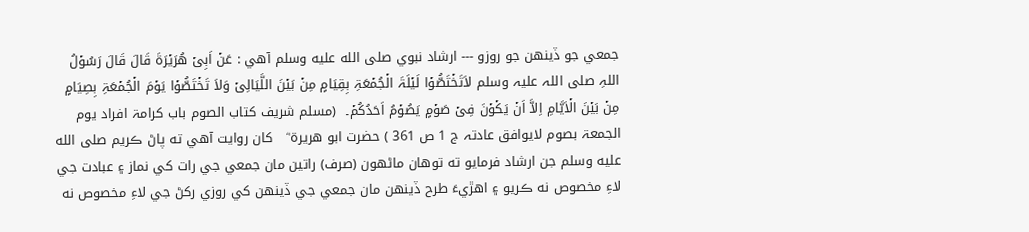جمعي جو ڏينهن جو روزو --- ارشاد نبوي صلى الله عليه وسلم آهي : عَنۡ اَبِیۡ ھُرَیۡرَۃَ قَالَ قَالَ رَسُوۡلُ اللہِ صلی اللہ علیہ وسلم لاَتَخۡتَصُّوۡا لَیۡلَۃَ الۡجُمۡعَۃِ بِقِیَامٍ مِنۡ بَیۡنَ اللَّیَالِیۡ وَلاَ تَخۡتَصُّوۡا یَوۡمَ الۡجُمۡعَۃِ بِصِیَامٍ مِنۡ بَیۡنَ الۡاَیَّامِ اِلاَّ اَنۡ یَکۡوۡنَ فِیۡ صَوۡمٍ یَصُوۡمُ اَحَدُکُمۡ۔  (مسلم شریف کتاب الصوم باب کرامۃ افراد یوم الجمعۃ بصوم لایوافق عادتہ ج 1 ص 361 ) حضرت ابو هريرة ؓ   کان روايت آهي ته پاڻ ڪريم صلى الله عليه وسلم جن ارشاد فرمايو ته توهان ماڻهون (صرف) راتين مان جمعي جي رات کي نماز ۽ عبادت جي لاءِ مخصوص نه ڪريو ۽ اهڙيءَ طرح ڏينهن مان جمعي جي ڏينهن کي روزي رکڻ جي لاءِ مخصوص نه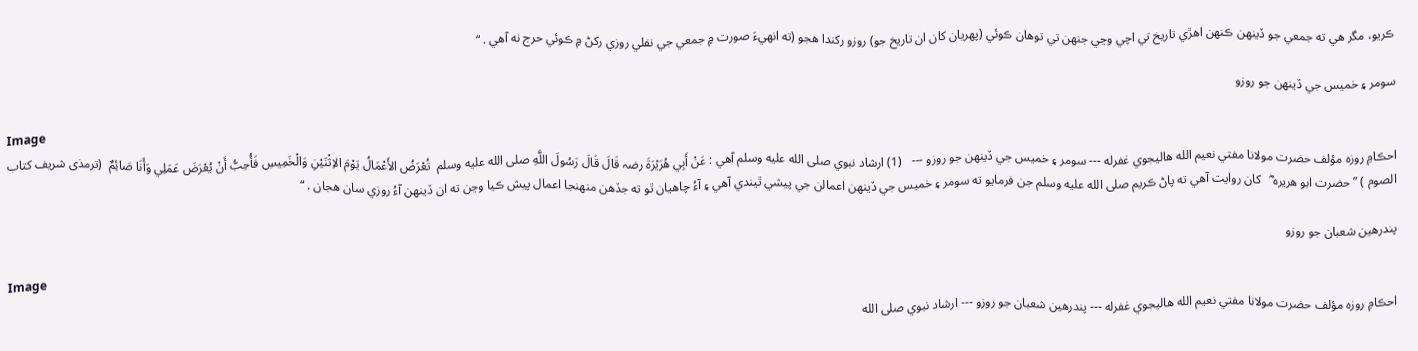ڪريو، مگر هي ته جمعي جو ڏينهن ڪنهن اهڙي تاريخ تي اچي وڃي جنهن تي توهان ڪوئي (پهريان کان ان تاريخ جو) روزو رکندا هجو (ته انهيءَ صورت ۾ جمعي جي نفلي روزي رکڻ ۾ ڪوئي حرج نه آهي . “

سومر ۽ خميس جي ڏينهن جو روزو

Image
احڪامِ روزه مؤلف حضرت مولانا مفتي نعيم الله هاليجوي غفرله --- سومر ۽ خميس جي ڏينهن جو روزو ---   (1) ارشاد نبوي صلى الله عليه وسلم آهي : عَنْ أَبِي هُرَيْرَةَ رضہ قَالَ قَالَ رَسُولَ اللَّهِ صلى الله عليه وسلم  تُعْرَضُ الأَعْمَالُ يَوْمَ الاِثْنَيْنِ وَالْخَمِيسِ فَأُحِبُّ أَنْ يُعْرَضَ عَمَلِي وَأَنَا صَائِمٌ  (ترمذی شریف کتاب الصوم ) ”حضرت ابو هريره ؓ   کان روايت آهي ته پاڻ ڪريم صلى الله عليه وسلم جن فرمايو ته سومر ۽ خميس جي ڏينهن اعمالن جي پيشي ٿيندي آهي ۽ آءُ چاهيان ٿو ته جڏهن منهنجا اعمال پيش ڪيا وڃن ته ان ڏينهن آءُ روزي سان هجان . “

پندرهين شعبان جو روزو

Image
احڪامِ روزه مؤلف حضرت مولانا مفتي نعيم الله هاليجوي غفرله --- پندرهين شعبان جو روزو --- ارشاد نبوي صلى الله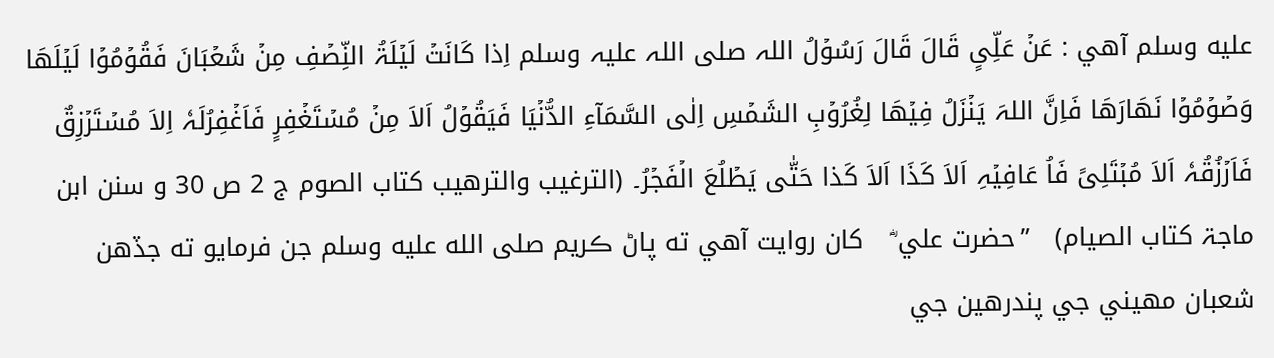عليه وسلم آهي : عَنۡ عَلِّیٍ قَالَ قَالَ رَسُوۡلُ اللہ صلی اللہ علیہ وسلم اِذا کَانَتۡ لَیۡلَۃُ النِّصۡفِ مِنۡ شَعۡبَانَ فَقُوۡمُوۡا لَیۡلَھَا وَصۡوۡمُوۡا نَھَارَھَا فَاِنَّ اللہَ یَنۡزَلُ فِیۡھَا لِغُرُوۡبِ الشَمۡسِ اِلٰی السَّمَآءِ الدُّنۡیَا فَیَقُوۡلُ اَلاَ مِنۡ مُسۡتَغۡفِرٍ فَاَغۡفِرُلَہٗ اِلاَ مُسۡتَرۡزِقٌ فَاَرۡزُقُہٗ اَلاَ مُبۡتَلِیً فَاُ عَافِیۡہِ اَلاَ کَذَا اَلاَ کَذا حَتّٰی یَطۡلُعَ الۡفَجۡرُ۔ (الترغیب والترھیب کتاب الصوم ج 2 ص 30 و سنن ابن ماجۃ کتاب الصیام)   ”حضرت علي ؓ   کان روايت آهي ته پاڻ ڪريم صلى الله عليه وسلم جن فرمايو ته جڏهن شعبان مهيني جي پندرهين جي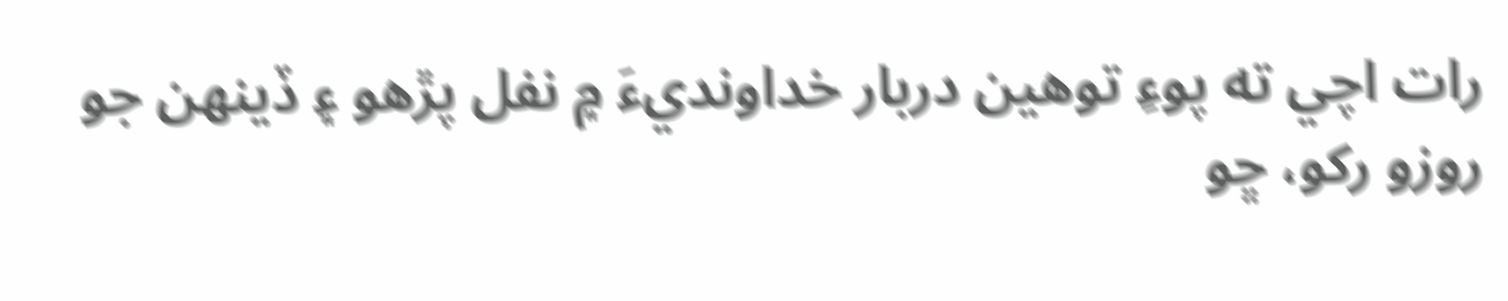رات اچي ته پوءِ توهين دربار خداونديءَ ۾ نفل پڙهو ۽ ڏينهن جو روزو رکو، ڇو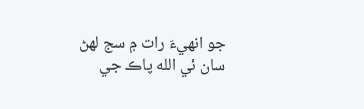جو انهيءَ رات ۾ سج لهڻ سان ئي الله پاڪ جي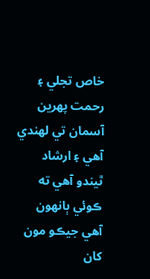خاص تجلي ۽ رحمت پهرين آسمان تي لهندي آهي ۽ ارشاد ٿيندو آهي ته ڪوئي ٻانهون آهي جيڪو مون کان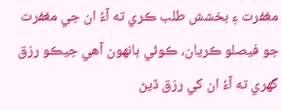مغفرت ۽ بخشش طلب ڪري ته آءُ ان جي مغفرت جو فيصلو ڪريان، ڪوئي ٻانهون آهي جيڪو رزق گهري ته آءُ ان کي رزق ڏيڻ